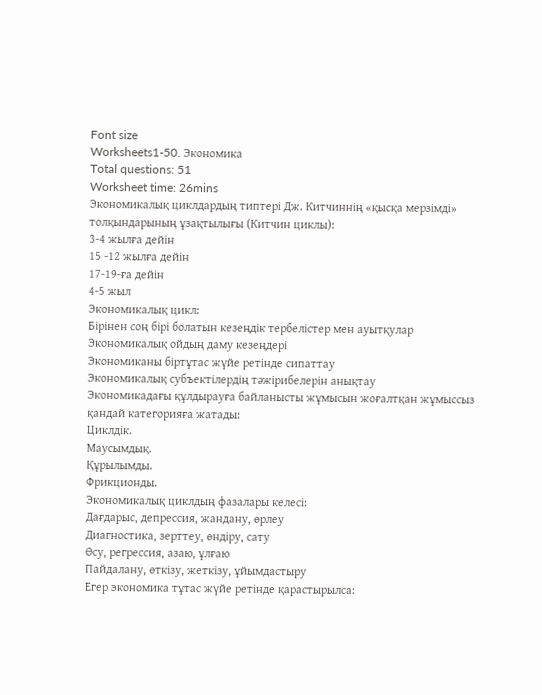Font size
Worksheets1-50. Экономика
Total questions: 51
Worksheet time: 26mins
Экономикалық циклдардың типтері Дж. Китчиннің «қысқа мерзімді» толқындарының ұзақтылығы (Китчин циклы):
3-4 жылға дейін
15 -12 жылға дейін
17-19-ға дейін
4-5 жыл
Экономикалық цикл:
Бірінен соң бірі болатын кезеңдік тербелістер мен ауытқулар
Экономикалық ойдың даму кезеңдері
Экономиканы біртұтас жүйе ретінде сипаттау
Экономикалық субъектілердің тәжірибелерін анықтау
Экономикадағы құлдырауға байланысты жұмысын жоғалтқан жұмыссыз қандай категорияға жатады:
Циклдік.
Маусымдық.
Құрылымды.
Фрикционды.
Экономикалық циклдың фазалары келесі:
Дағдарыс, депрессия, жандану, өрлеу
Диагностика, зерттеу, өндіру, сату
Өсу, регрессия, азаю, ұлғаю
Пайдалану, өткізу, жеткізу, ұйымдастыру
Егер экономика тұтас жүйе ретінде қарастырылса: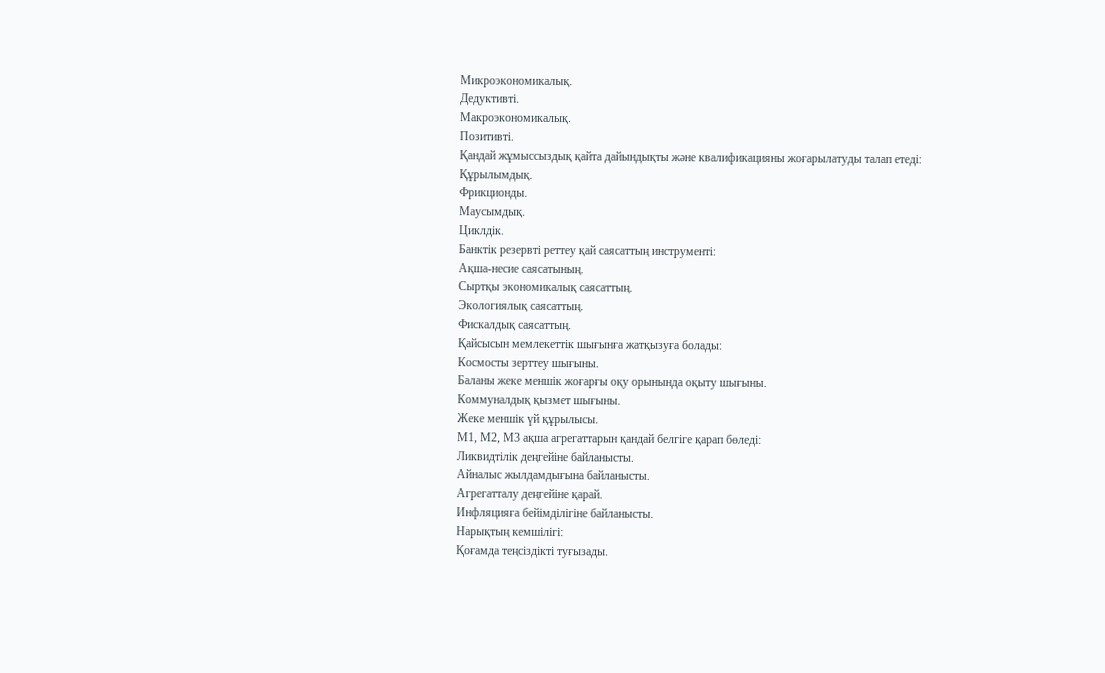Микроэкономикалық.
Дедуктивті.
Макроэкономикалық.
Позитивті.
Қандай жұмыссыздық қайта дайындықты және квалификацияны жоғарылатуды талап етеді:
Құрылымдық.
Фрикционды.
Маусымдық.
Циклдік.
Банктік резервті реттеу қай саясаттың инструменті:
Ақша-несие саясатының.
Сыртқы экономикалық саясаттың.
Экологиялық саясаттың.
Фискалдық саясаттың.
Қайсысын мемлекеттік шығынға жатқызуға болады:
Космосты зерттеу шығыны.
Баланы жеке меншік жоғарғы оқу орынында оқыту шығыны.
Коммуналдық қызмет шығыны.
Жеке меншік үй құрылысы.
М1, М2, М3 ақша агрегаттарын қандай белгіге қарап бөледі:
Ликвидтілік деңгейіне байланысты.
Айналыс жылдамдығына байланысты.
Агрегатталу деңгейіне қарай.
Инфляцияға бейімділігіне байланысты.
Нарықтың кемшілігі:
Қоғамда теңсіздікті туғызады.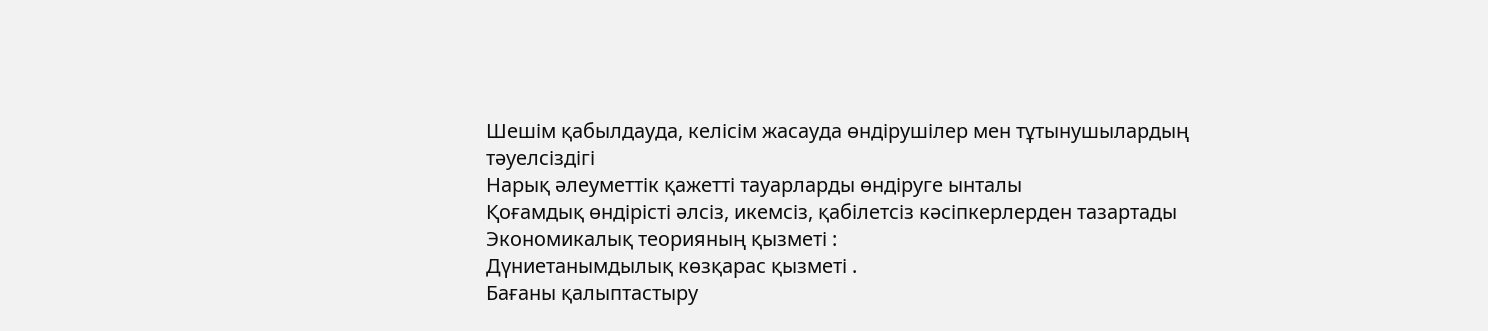Шешім қабылдауда, келісім жасауда өндірушілер мен тұтынушылардың тәуелсіздігі
Нарық әлеуметтік қажетті тауарларды өндіруге ынталы
Қоғамдық өндірісті әлсіз, икемсіз, қабілетсіз кәсіпкерлерден тазартады
Экономикалық теорияның қызметі :
Дүниетанымдылық көзқарас қызметі .
Бағаны қалыптастыру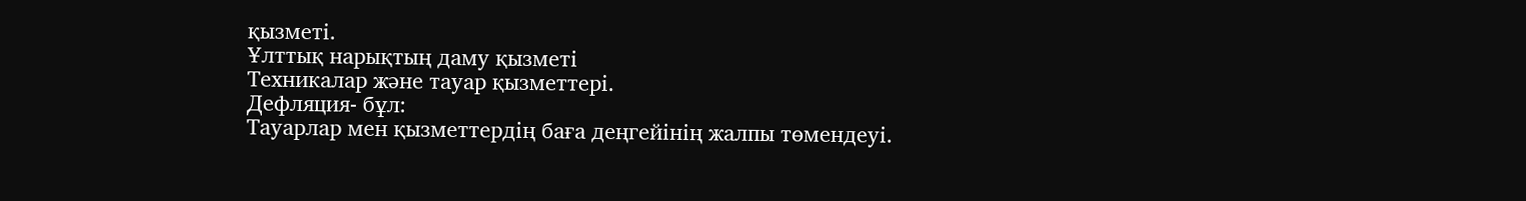қызметі.
Ұлттық нарықтың даму қызметі
Техникалар және тауар қызметтері.
Дефляция- бұл:
Тауарлар мен қызметтердің баға деңгейінің жалпы төмендеуі.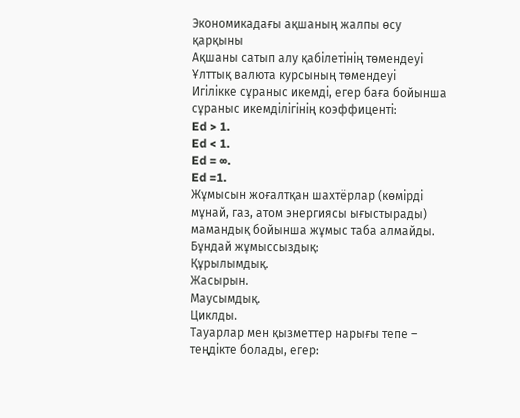Экономикадағы ақшаның жалпы өсу қарқыны
Ақшаны сатып алу қабілетінің төмендеуі
Ұлттық валюта курсының төмендеуі
Игілікке сұраныс икемді, егер баға бойынша сұраныс икемділігінің коэффиценті:
Ed > 1.
Ed < 1.
Ed = ∞.
Ed =1.
Жұмысын жоғалтқан шахтёрлар (көмірді мұнай, газ, атом энергиясы ығыстырады) мамандық бойынша жұмыс таба алмайды. Бұндай жұмыссыздық:
Құрылымдық.
Жасырын.
Маусымдық.
Циклды.
Тауарлар мен қызметтер нарығы тепе – теңдікте болады, егер: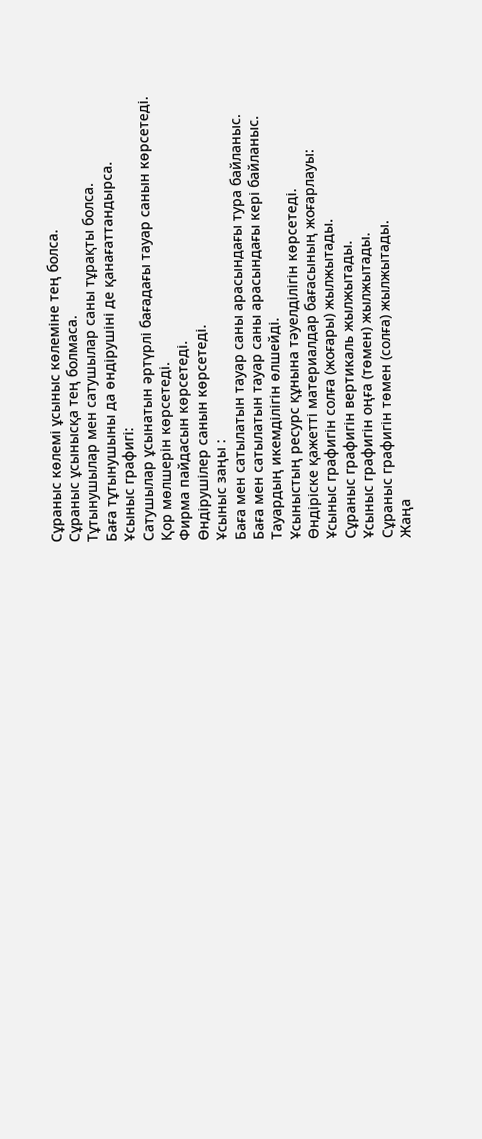Сұраныс көлемі ұсыныс көлеміне тең болса.
Сұраныс ұсынысқа тең болмаса.
Тұтынушылар мен сатушылар саны тұрақты болса.
Баға тұтынушыны да өндірушіні де қанағаттандырса.
Ұсыныс графигі:
Сатушылар ұсынатын әртүрлі бағадағы тауар санын көрсетеді.
Қор мөлшерін көрсетеді.
Фирма пайдасын көрсетеді.
Өндірушілер санын көрсетеді.
Ұсыныс заңы :
Баға мен сатылатын тауар саны арасындағы тура байланыс.
Баға мен сатылатын тауар саны арасындағы кері байланыс.
Тауардың икемділігін өлшейді.
Ұсыныстың ресурс құнына тәуелділігін көрсетеді.
Өндіріске қажетті материалдар бағасының жоғарлауы:
Ұсыныс графигін солға (жоғары) жылжытады.
Сұраныс графигін вертикаль жылжытады.
Ұсыныс графигін оңға (төмен) жылжытады.
Сұраныс графигін төмен (солға) жылжытады.
Жаңа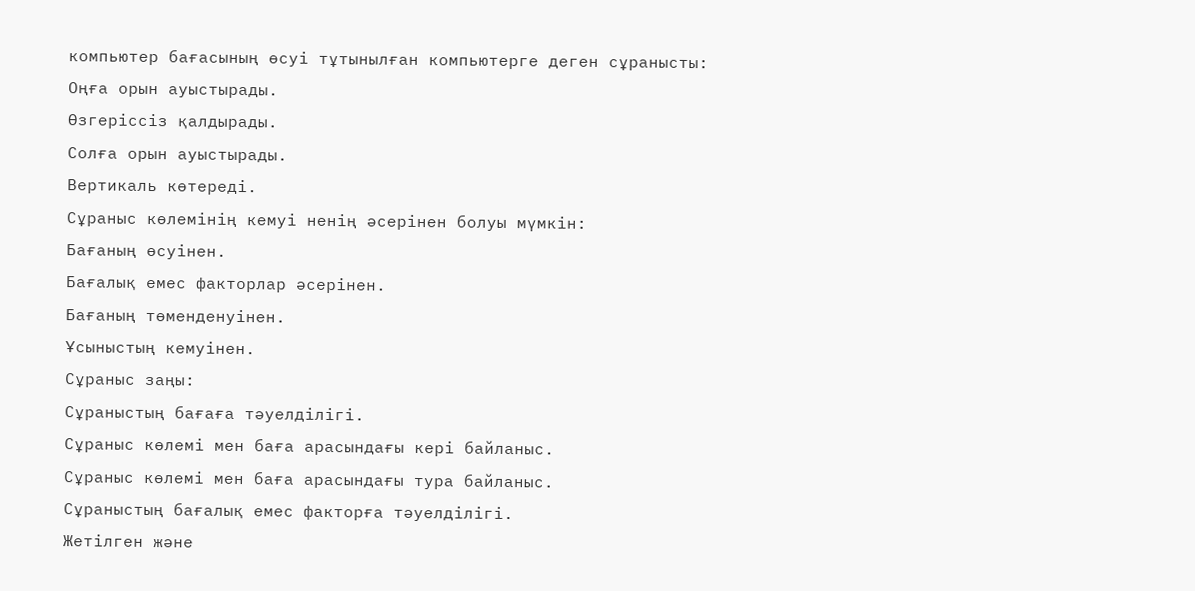компьютер бағасының өсуі тұтынылған компьютерге деген сұранысты:
Оңға орын ауыстырады.
Өзгеріссіз қалдырады.
Солға орын ауыстырады.
Вертикаль көтереді.
Сұраныс көлемінің кемуі ненің әсерінен болуы мүмкін:
Бағаның өсуінен.
Бағалық емес факторлар әсерінен.
Бағаның төменденуінен.
Ұсыныстың кемуінен.
Сұраныс заңы:
Сұраныстың бағаға тәуелділігі.
Сұраныс көлемі мен баға арасындағы кері байланыс.
Сұраныс көлемі мен баға арасындағы тура байланыс.
Сұраныстың бағалық емес факторға тәуелділігі.
Жетілген және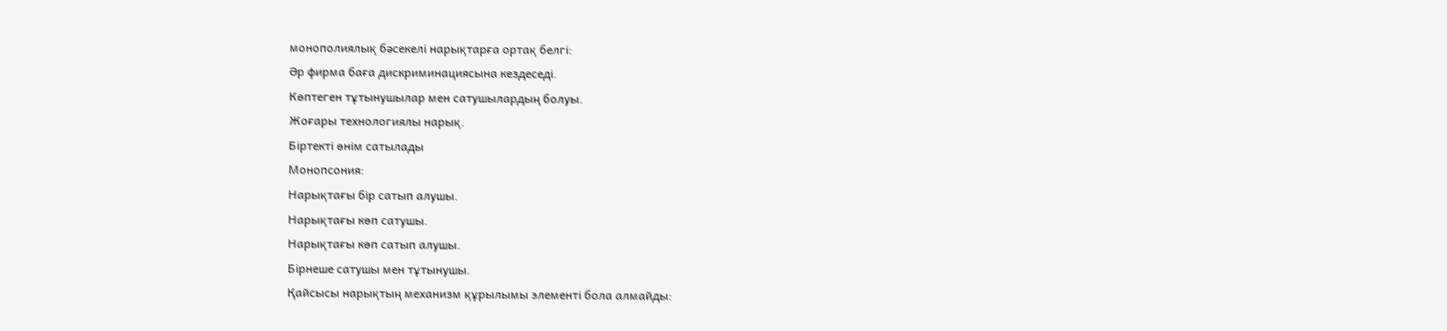монополиялық бәсекелі нарықтарға ортақ белгі:
Әр фирма баға дискриминациясына кездеседі.
Көптеген тұтынушылар мен сатушылардың болуы.
Жоғары технологиялы нарық.
Біртекті өнім сатылады
Монопсония:
Нарықтағы бір сатып алушы.
Нарықтағы көп сатушы.
Нарықтағы көп сатып алушы.
Бірнеше сатушы мен тұтынушы.
Қайсысы нарықтың механизм құрылымы элементі бола алмайды: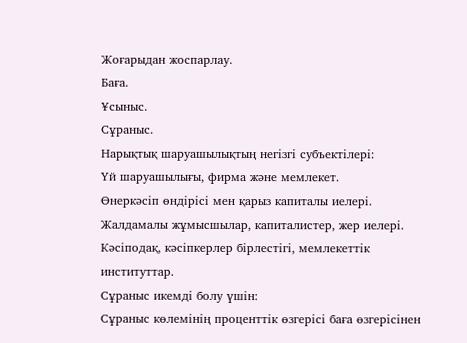Жоғарыдан жоспарлау.
Баға.
Ұсыныс.
Сұраныс.
Нарықтық шаруашылықтың негізгі субъектілері:
Үй шаруашылығы, фирма және мемлекет.
Өнеркәсіп өндірісі мен қарыз капиталы иелері.
Жалдамалы жұмысшылар, капиталистер, жер иелері.
Кәсіподақ, кәсіпкерлер бірлестігі, мемлекеттік институттар.
Сұраныс икемді болу үшін:
Сұраныс көлемінің проценттік өзгерісі баға өзгерісінен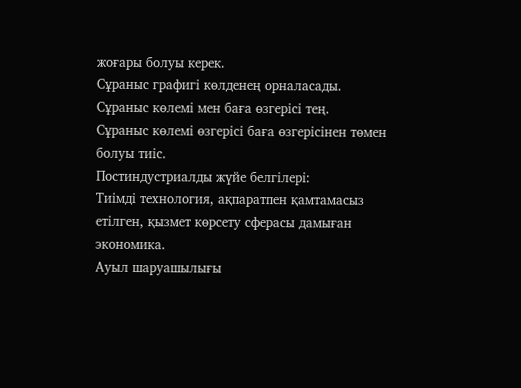жоғары болуы керек.
Сұраныс графигі көлденең орналасады.
Сұраныс көлемі мен баға өзгерісі тең.
Сұраныс көлемі өзгерісі баға өзгерісінен төмен болуы тиіс.
Постиндустриалды жүйе белгілері:
Тиімді технология, ақпаратпен қамтамасыз етілген, қызмет көрсету сферасы дамыған экономика.
Ауыл шаруашылығы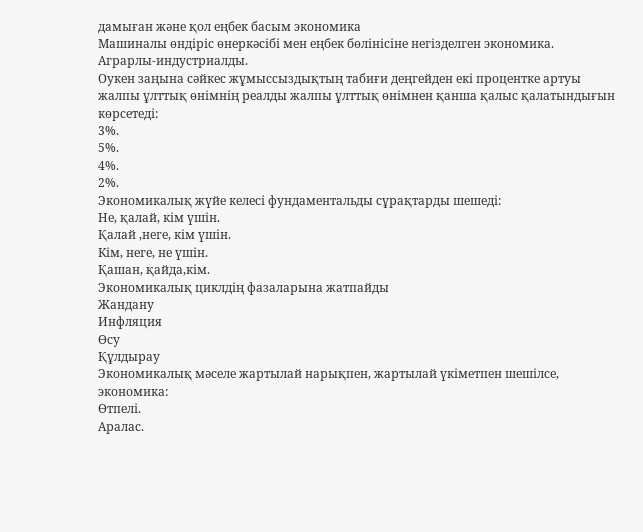дамыған және қол еңбек басым экономика
Машиналы өндіріс өнеркәсібі мен еңбек бөлінісіне негізделген экономика.
Аграрлы-индустриалды.
Оукен заңына сәйкес жұмыссыздықтың табиғи деңгейден екі процентке артуы жалпы ұлттық өнімнің реалды жалпы ұлттық өнімнен қанша қалыс қалатындығын көрсетеді:
3%.
5%.
4%.
2%.
Экономикалық жүйе келесі фундаментальды сұрақтарды шешеді:
Не, қалай, кім үшін.
Қалай ,неге, кім үшін.
Кім, неге, не үшін.
Қашан, қайда,кім.
Экономикалық циклдің фазаларына жатпайды
Жандану
Инфляция
Өсу
Құлдырау
Экономикалық мәселе жартылай нарықпен, жартылай үкіметпен шешілсе, экономика:
Өтпелі.
Аралас.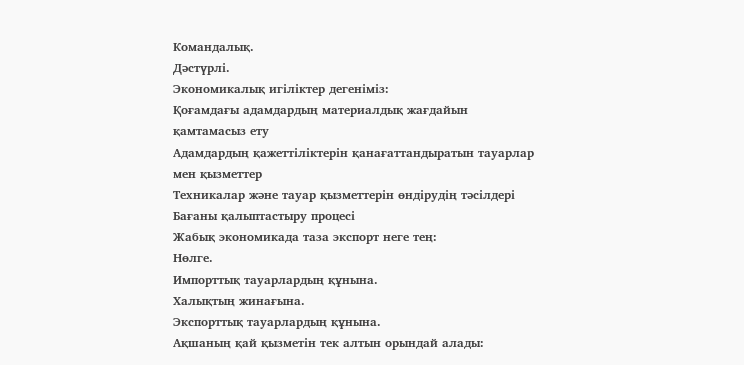Командалық.
Дәстүрлі.
Экономикалық игіліктер дегеніміз:
Қоғамдағы адамдардың материалдық жағдайын қамтамасыз ету
Адамдардың қажеттіліктерін қанағаттандыратын тауарлар мен қызметтер
Техникалар және тауар қызметтерін өндірудің тәсілдері
Бағаны қалыптастыру процесі
Жабық экономикада таза экспорт неге тең:
Нөлге.
Импорттық тауарлардың құнына.
Халықтың жинағына.
Экспорттық тауарлардың құнына.
Ақшаның қай қызметін тек алтын орындай алады: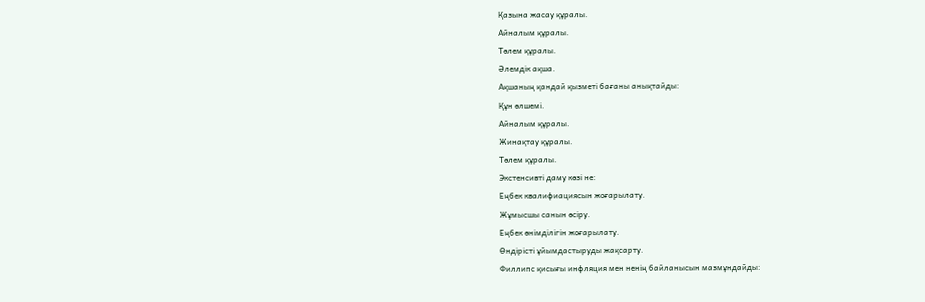Қазына жасау құралы.
Айналым құралы.
Төлем құралы.
Әлемдік ақша.
Ақшаның қандай қызметі бағаны анықтайды:
Құн өлшемі.
Айналым құралы.
Жинақтау құралы.
Төлем құралы.
Экстенсивті даму көзі не:
Еңбек квалифиациясын жоғарылату.
Жұмысшы санын өсіру.
Еңбек өнімділігін жоғарылату.
Өндірісті ұйымдастыруды жақсарту.
Филлипс қисығы инфляция мен ненің байланысын мазмұндайды: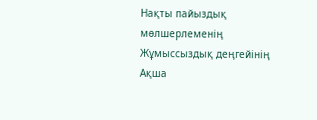Нақты пайыздық мөлшерлеменің
Жұмыссыздық деңгейінің
Ақша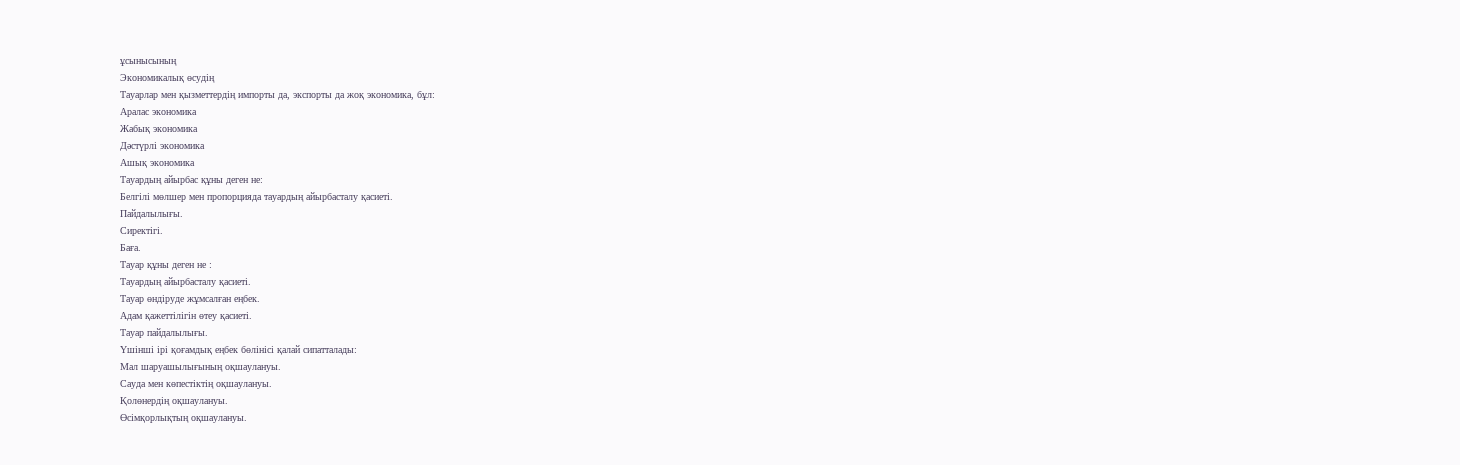ұсынысының
Экономикалық өсудің
Тауарлар мен қызметтердің импорты да, экспорты да жоқ экономика, бұл:
Аралас экономика
Жабық экономика
Дәстүрлі экономика
Ашық экономика
Тауардың айырбас құны деген не:
Белгілі мөлшер мен пропорцияда тауардың айырбасталу қасиеті.
Пайдалылығы.
Сиректігі.
Баға.
Тауар құны деген не :
Тауардың айырбасталу қасиеті.
Тауар өндіруде жұмсалған еңбек.
Адам қажеттілігін өтеу қасиеті.
Тауар пайдалылығы.
Үшінші ірі қоғамдық еңбек бөлінісі қалай сипатталады:
Мал шаруашылығының оқшаулануы.
Сауда мен көпестіктің оқшаулануы.
Қолөнердің оқшаулануы.
Өсімқорлықтың оқшаулануы.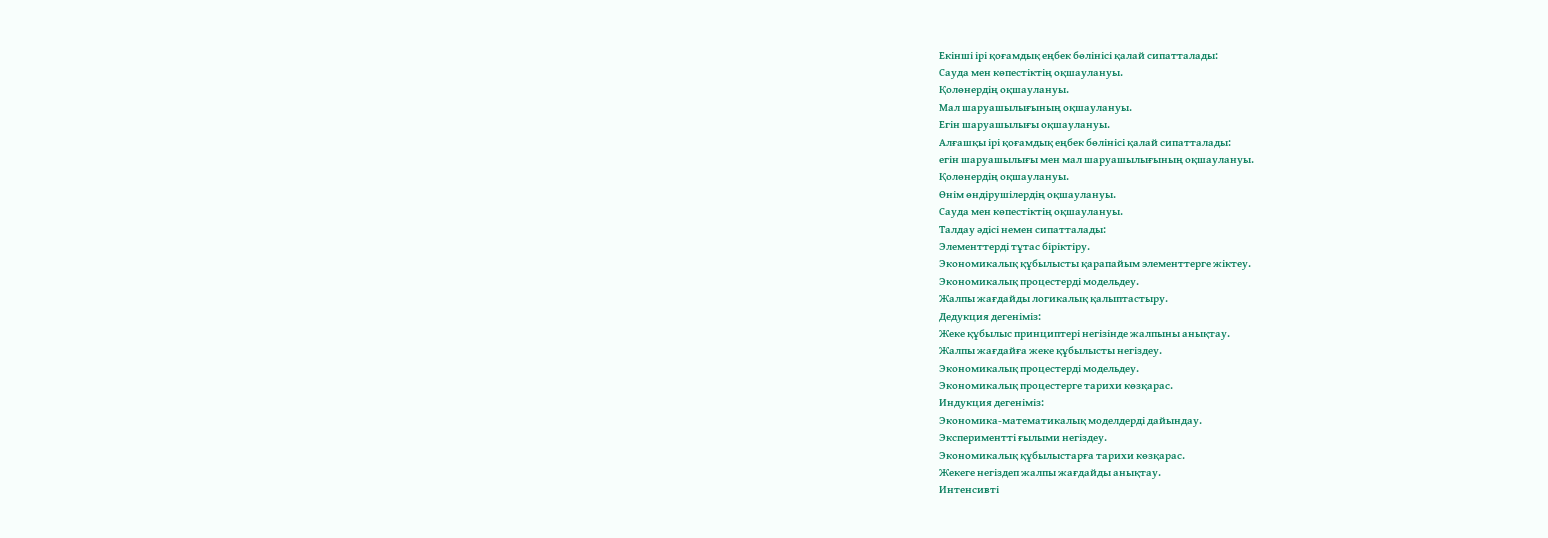Екінші ірі қоғамдық еңбек бөлінісі қалай сипатталады:
Сауда мен көпестіктің оқшаулануы.
Қолөнердің оқшаулануы.
Мал шаруашылығының оқшаулануы.
Егін шаруашылығы оқшаулануы.
Алғашқы ірі қоғамдық еңбек бөлінісі қалай сипатталады:
егін шаруашылығы мен мал шаруашылығының оқшаулануы.
Қолөнердің оқшаулануы.
Өнім өндірушілердің оқшаулануы.
Сауда мен көпестіктің оқшаулануы.
Талдау әдісі немен сипатталады:
Элементтерді тұтас біріктіру.
Экономикалық құбылысты қарапайым элементтерге жіктеу.
Экономикалық процестерді модельдеу.
Жалпы жағдайды логикалық қалыптастыру.
Дедукция дегеніміз:
Жеке құбылыс принциптері негізінде жалпыны анықтау.
Жалпы жағдайға жеке құбылысты негіздеу.
Экономикалық процестерді модельдеу.
Экономикалық процестерге тарихи көзқарас.
Индукция дегеніміз:
Экономика-математикалық моделдерді дайындау.
Экспериментті ғылыми негіздеу.
Экономикалық құбылыстарға тарихи көзқарас.
Жекеге негіздеп жалпы жағдайды анықтау.
Интенсивті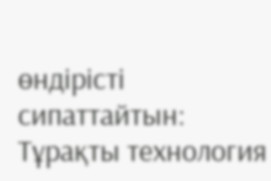өндірісті сипаттайтын:
Тұрақты технология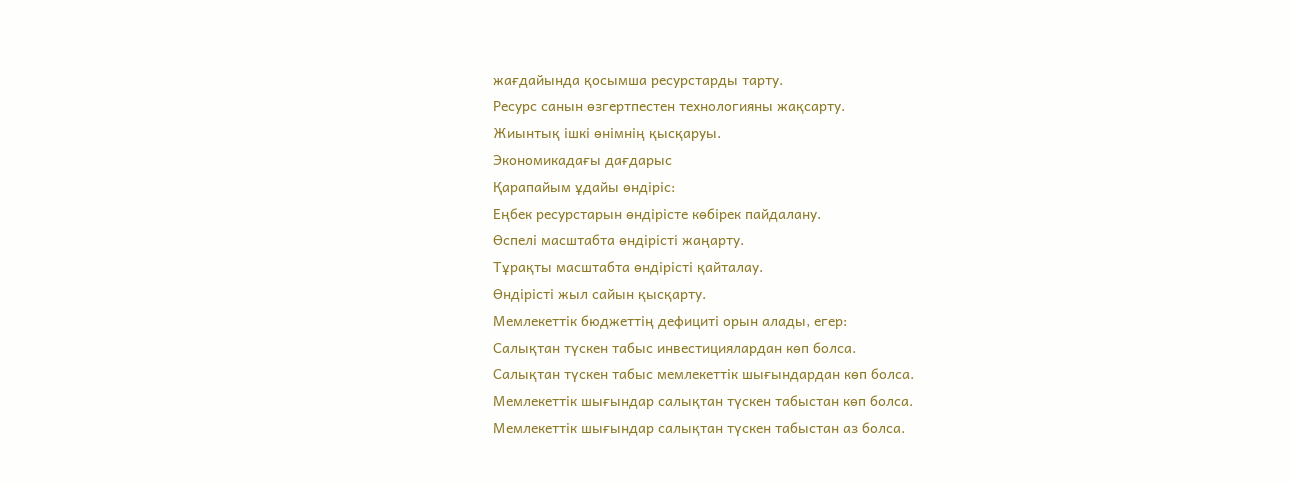жағдайында қосымша ресурстарды тарту.
Ресурс санын өзгертпестен технологияны жақсарту.
Жиынтық ішкі өнімнің қысқаруы.
Экономикадағы дағдарыс
Қарапайым ұдайы өндіріс:
Еңбек ресурстарын өндірісте көбірек пайдалану.
Өспелі масштабта өндірісті жаңарту.
Тұрақты масштабта өндірісті қайталау.
Өндірісті жыл сайын қысқарту.
Мемлекеттік бюджеттің дефициті орын алады, егер:
Салықтан түскен табыс инвестициялардан көп болса.
Салықтан түскен табыс мемлекеттік шығындардан көп болса.
Мемлекеттік шығындар салықтан түскен табыстан көп болса.
Мемлекеттік шығындар салықтан түскен табыстан аз болса.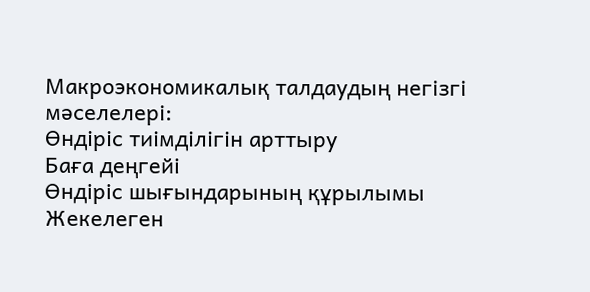Макроэкономикалық талдаудың негізгі мәселелері:
Өндіріс тиімділігін арттыру
Баға деңгейі
Өндіріс шығындарының құрылымы
Жекелеген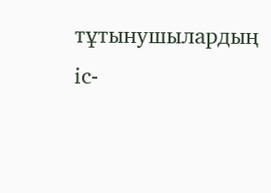тұтынушылардың іс-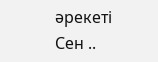әрекеті
Сен ..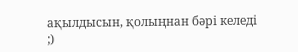ақылдысын, қолыңнан бәрі келеді ;)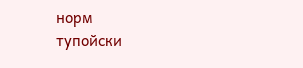норм
тупойски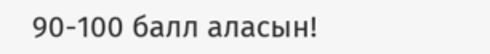90-100 балл аласын!